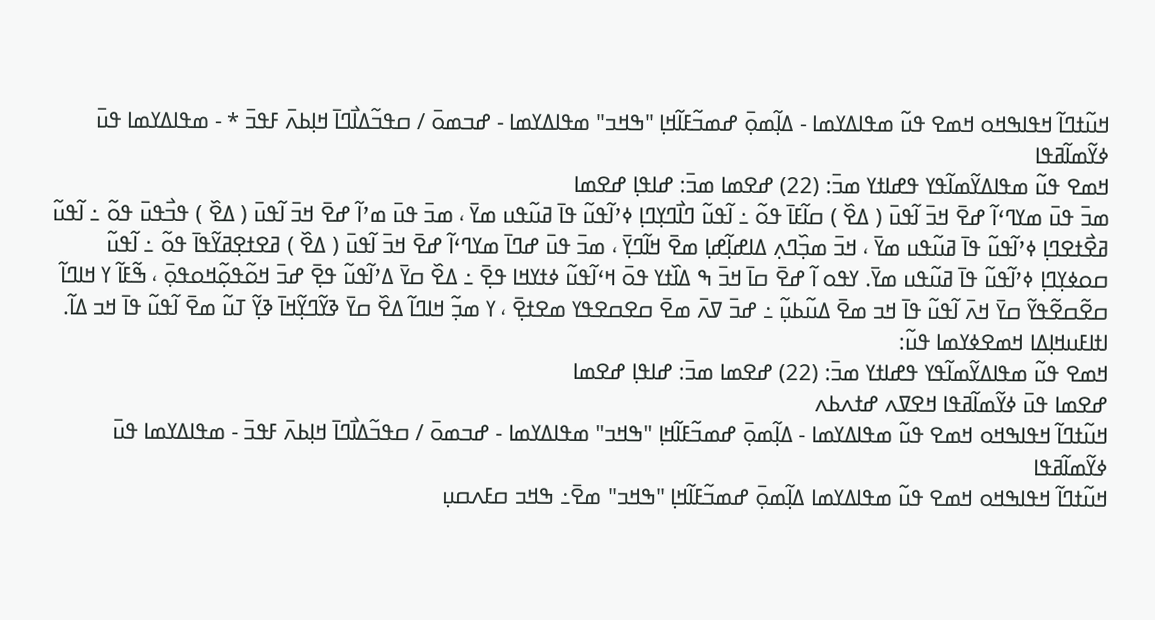ߞߎ߬ߙߣߊ߬ ߞߟߊߒߞߋ ߞߘߐ ߟߎ߬ ߘߟߊߡߌߘߊ - ߡߊ߲߬ߘߋ߲߫ ߝߘߏ߬ߓߊ߬ߞߊ߲ "ߒߞߏ" ߘߟߊߡߌߘߊ - ߝߏߘߋ߫ / ߛߟߏ߬ߡߊ߯ߣߊ߫ ߞߊ߲ߕߍ߫ ߓߟߏ߫ * - ߘߟߊߡߌߘߊ ߟߎ߫ ߦߌ߬ߘߊ߬ߥߟߊ
ߞߘߐ ߟߎ߬ ߘߟߊߡߌ߬ߘߊ߬ߟߌ ߟߝߊߙߌ ߘߏ߫: (22) ߝߐߘߊ ߘߏ߫: ߝߊߟߊ߲ ߝߐߘߊ
ߘߏ߫ ߟߎ߫ ߘߌߣߵߊ߬ ߝߐ߫ ߞߏ߫ ߊ߬ߟߎ߫ ( ߡߐ߰ ) ߛߊ߬ߓߊ߫ ߟߋ߬ ߸ ߊ߬ߟߎ߬ ߣߊ߯ߣߌ߲ߣߊ߲ ߦߴߊ߬ߟߎ߬ ߟߊ߫ ߥߎ߬ߟߎ ߘߌ߫ ، ߘߏ߫ ߟߎ߫ ߘߴߊ߬ ߝߐ߫ ߞߏ߫ ߊ߬ߟߎ߫ ( ߡߐ߰ ) ߟߏ߯ߟߎ߫ ߟߋ߬ ߸ ߊ߬ߟߎ߬ ߥߐ߯ߙߐߣߊ߲ ߦߴߊ߬ߟߎ߬ ߟߊ߫ ߥߎ߬ߟߎ ߘߌ߫ ، ߞߏ߫ ߘߏ߲߰ߣߍ߲ ߡߊߝߊ߲߬ߝߊ߲ ߘߐ߫ ߞߊ߬ߣߌ߲߫ ، ߘߏ߫ ߟߎ߫ ߝߣߊ߫ ߘߌߣߵߊ߬ ߝߐ߫ ߞߏ߫ ߊ߬ߟߎ߫ ( ߡߐ߰ ) ߥߐߙߐ߲ߥߌ߬ߟߊ߫ ߟߋ߬ ߸ ߊ߬ߟߎ߬ ߛߋߦߌ߲ߣߊ߲ ߦߴߊ߬ߟߎ߬ ߟߊ߫ ߥߎ߬ߟߎ ߘߌ߫. ߌߟߋ ߊ߬ ߝߐ߫ ߛߊ߫ ߞߏ߫ ߒ ߡߊ߰ߙߌ ߟߋ߫ ߞߵߊ߬ߟߎ߬ ߦߙߌߞߊ ߟߐ߲߫ ߸ ߡߐ߰ ߛߌ߫ ߡߴߊ߬ߟߎ߬ ߟߐ߲߫ ߝߏ߫ ߞߋ߬ߟߋ߲߬ߞߋߟߋ߲߫ ، ߒ߬ߓߊ߬ ߌ ߞߊߣߊ߬ ߛߐ߬ߛߐ߬ߟߌ߬ ߛߌ߫ ߞߍ߫ ߊ߬ߟߎ߬ ߟߊ߫ ߞߏ ߘߐ߫ ߡߎ߬ߕߎ߲߬ ߸ ߝߏ߫ ߜߍ߫ ߘߐ߫ ߛߐߛߐߟߌ ߘߐߙߐ߲߫ ، ߌ ߘߏ߲߬ ߞߊߣߊ߬ ߡߐ߰ ߛߌ߫ ߢߌ߬ߣߌ߲߬ߞߊ߫ ߢߌ߲߬ ߠߎ߬ ߘߐ߫ ߊ߬ߟߎ߬ ߟߊ߫ ߞߏ ߡߊ߬.
ߊߙߊߓߎߞߊ߲ߡߊ ߞߘߐߦߌߘߊ ߟߎ߬:
ߞߘߐ ߟߎ߬ ߘߟߊߡߌ߬ߘߊ߬ߟߌ ߟߝߊߙߌ ߘߏ߫: (22) ߝߐߘߊ ߘߏ߫: ߝߊߟߊ߲ ߝߐߘߊ
ߝߐߘߊ ߟߎ߫ ߦߌ߬ߘߊ߬ߥߟߊ ߞߐߜߍ ߝߙߍߕߍ
ߞߎ߬ߙߣߊ߬ ߞߟߊߒߞߋ ߞߘߐ ߟߎ߬ ߘߟߊߡߌߘߊ - ߡߊ߲߬ߘߋ߲߫ ߝߘߏ߬ߓߊ߬ߞߊ߲ "ߒߞߏ" ߘߟߊߡߌߘߊ - ߝߏߘߋ߫ / ߛߟߏ߬ߡߊ߯ߣߊ߫ ߞߊ߲ߕߍ߫ ߓߟߏ߫ - ߘߟߊߡߌߘߊ ߟߎ߫ ߦߌ߬ߘߊ߬ߥߟߊ
ߞߎ߬ߙߣߊ߬ ߞߟߊߒߞߋ ߞߘߐ ߟߎ߬ ߘߟߊߡߌߘߊ ߡߊ߲߬ߘߋ߲߫ ߝߘߏ߬ߓߊ߬ߞߊ߲ "ߒߞߏ" ߘߐ߫߸ ߒߞߏ ߛߓߍߛߎ߲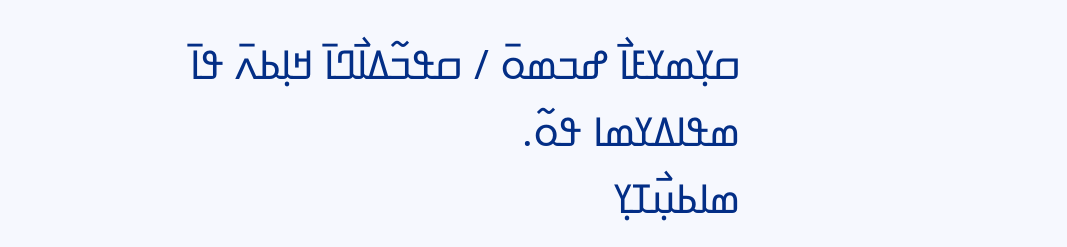ߛߌ߲ߘߌߓߊ߯ ߝߏߘߋ߫ / ߛߟߏ߬ߡߊ߯ߣߊ߫ ߞߊ߲ߕߍ߫ ߟߊ߫ ߘߟߊߡߌߘߊ ߟߋ߬.
ߘߊߕߎ߲߯ߠߌ߲